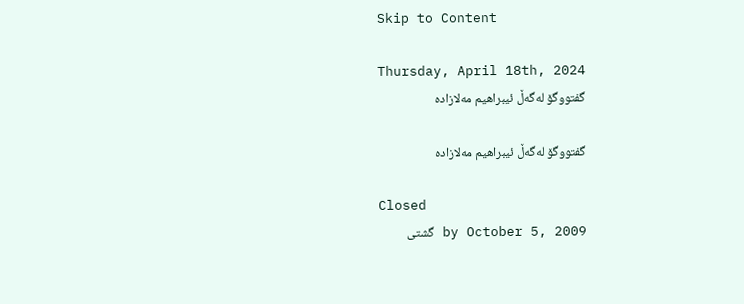Skip to Content

Thursday, April 18th, 2024
گفتووگۆ له‌گه‌ڵ ئیبراهیم مه‌لازاده‌

گفتووگۆ له‌گه‌ڵ ئیبراهیم مه‌لازاده‌

Closed
by October 5, 2009 گشتی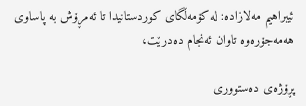ئیبراهیم مه‌لازاده‌: له‌ كۆمه‌ڵگای كوردستانیدا تا ئه‌مڕۆش به‌ پاساوی هه‌مه‌جۆره‌وه‌ تاوان ئه‌نجام ده‌درێت،

پڕۆژه‌ی ده‌ستووری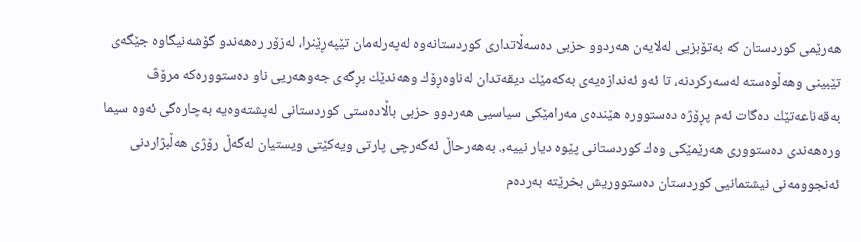هه‌رێمی كوردستان كه‌ به‌تۆبزیی له‌لایه‌ن هه‌ردوو حزبی ده‌سه‌ڵاتداری كوردستانه‌وه‌ له‌په‌رله‌مان تێپه‌ڕێنرا، له‌زۆر ره‌هه‌ندو گۆشه‌نیگاوه‌ جێگه‌ی تێبینی وهه‌ڵوه‌سته‌ له‌سه‌ركردنه‌، تا ئه‌و ئه‌ندازه‌یه‌ی به‌كه‌مێك دیقه‌تدان له‌ناوه‌ڕۆك وهه‌ندێك بڕگه‌ی جه‌وهه‌ریی ناو ده‌ستووره‌كه‌ مرۆڤ به‌قه‌ناعه‌تێك ده‌گات ئه‌م پڕۆژه‌ ده‌ستووره‌ هێنده‌ی مه‌رامێكی سیاسیی هه‌ردوو حزبی باڵاده‌ستی كوردستانی له‌پشته‌وه‌یه‌ به‌چاره‌گی ئه‌وه‌ سیما وره‌هه‌ندی ده‌ستووری هه‌رێمێكی وه‌ك كوردستانی پێوه‌ دیار نییه‌,. به‌هه‌رحاڵ ئه‌گه‌رچی پارتی ویه‌كێتی ویستیان له‌گه‌ڵ رۆژی هه‌ڵبژاردنی ئه‌نجوومه‌نی نیشتمانیی كوردستان ده‌ستووریش بخرێته‌ به‌رده‌م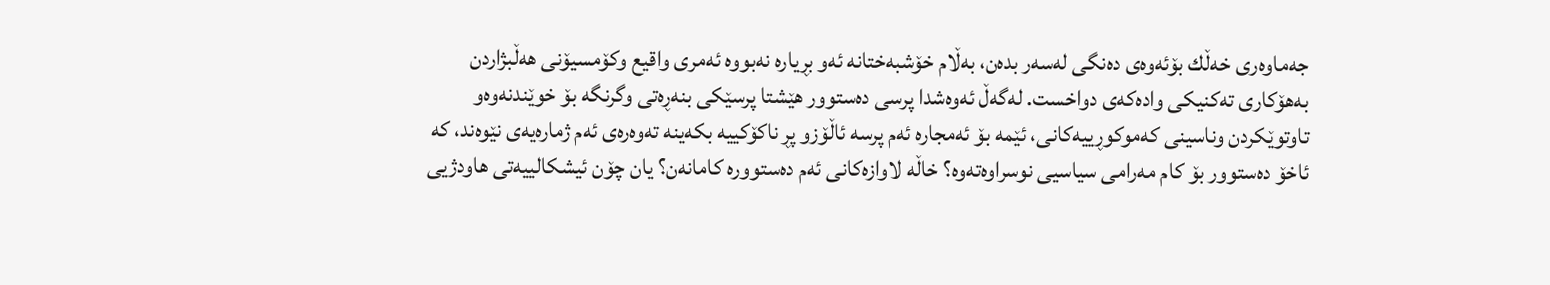جه‌ماوه‌ری خه‌ڵك بۆئه‌وه‌ی ده‌نگی له‌سه‌ر بده‌ن، به‌ڵام خۆشبه‌ختانه‌ ئه‌و بڕیاره‌ نه‌بووه‌ ئه‌مری واقیع وكۆمسیۆنی هه‌ڵبژاردن به‌هۆكاری ته‌كنیكی واده‌كه‌ی دواخست. له‌گه‌ڵ ئه‌وه‌شدا پرسی ده‌ستوور هێشتا پرسێكی بنه‌ڕه‌تی وگرنگه‌ بۆ خوێندنه‌وه‌و تاوتوێكردن وناسینی كه‌موكوڕییه‌كانی، ئێمه‌ بۆ ئه‌مجاره‌ ئه‌م پرسه‌ ئاڵۆزو پڕ ناكۆكییه‌ بكه‌ینه‌ ته‌وه‌ره‌ی ئه‌م ژماره‌یه‌ی نێوه‌ند، كه‌ ئاخۆ ده‌ستوور بۆ كام مه‌رامی سیاسیی نوسراوه‌ته‌وه‌؟ خاڵه‌ لاوازه‌كانی ئه‌م ده‌ستووره‌ كامانه‌ن؟ یان چۆن ئیشكالییه‌تی هاودژیی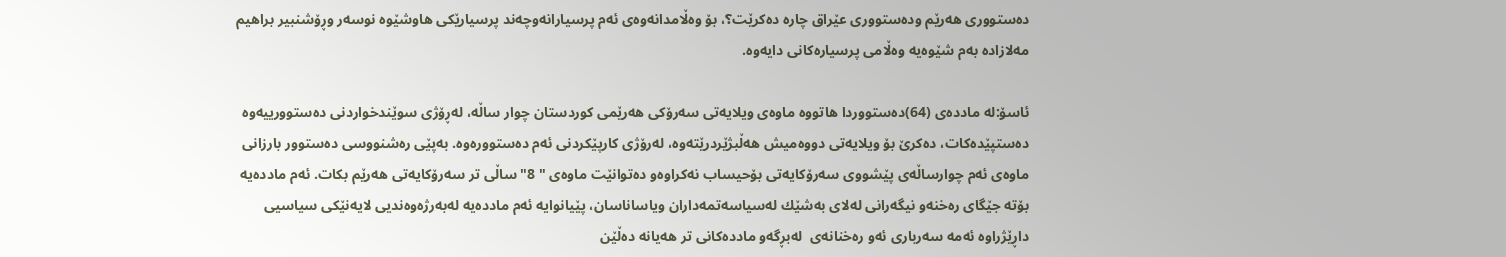ده‌ستووری هه‌رێم وده‌ستووری عێراق چاره‌ ده‌كرێت؟، بۆ وه‌ڵامدانه‌وه‌ی ئه‌م پرسیارانه‌وچه‌ند پرسیارێكی هاوشێوه‌ نوسه‌ر وڕۆشنبیر براهیم مه‌لازاده‌ به‌م شێوه‌یه‌ وه‌ڵامی پرسیاره‌كانی دایه‌وه‌.

ئاسۆ:له‌ مادده‌ی (64)ده‌ستووردا هاتووه‌ ماوه‌ی ویلایه‌تی سه‌رۆكی هه‌رێمی كوردستان چوار ساڵه‌، له‌ڕۆژی سوێندخواردنی ده‌ستوورییه‌وه‌ ده‌ستپێده‌كات، ده‌كرێ‌ بۆ ویلایه‌تی دووه‌میش هه‌ڵبژێردرێته‌وه‌، له‌رۆژی كارپێكردنی ئه‌م ده‌ستووره‌وه‌. به‌پێی ره‌شنووسی ده‌ستوور بارزانی ماوه‌ی ئه‌م چوارساڵه‌ی پێشووی سه‌رۆكایه‌تی بۆحیساب نه‌كراوه‌و ده‌توانێت ماوه‌ی " 8"ساڵی تر سه‌رۆكایه‌تی هه‌رێم بكات. ئه‌م مادده‌یه‌ بۆته‌ جێگای ره‌خنه‌و نیگه‌رانی له‌لای به‌شێك له‌سیاسه‌تمه‌داران ویاساناسان، پێیانوایه‌ ئه‌م مادده‌یه‌ له‌به‌رژه‌وه‌ندیی لایه‌نێكی سیاسیی داڕێژراوه‌ ئه‌مه‌ سه‌رباری ئه‌و ره‌خنانه‌ی  له‌بڕگه‌و مادده‌كانی تر هه‌یانه‌ ده‌ڵێن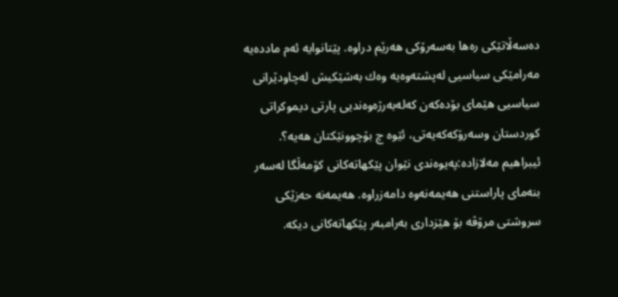ده‌سه‌ڵاتێكی ره‌ها به‌سه‌رۆكی هه‌رێم دراوه‌. پێتانوایه‌ ئه‌م مادده‌یه‌ مه‌رامێكی سیاسیی له‌پشته‌وه‌یه‌ وه‌ك به‌شێكیش له‌چاودێرانی سیاسیی هێمای بۆده‌كه‌ن كه‌له‌به‌رژه‌وه‌ندیی پارتی دیموكراتی كوردستان وسه‌رۆكه‌كه‌یه‌تی، ئێوه‌ چ بۆچوونێكتان هه‌یه‌؟.
ئیبراهیم مه‌لازاده‌:په‌یوه‌ندی نێوان پێكهاته‌كانی كۆمه‌ڵگا له‌سه‌ر بنه‌مای پاراستنی هه‌یمه‌نه‌وه‌ دامه‌زراوه‌. هه‌یمه‌نه‌ حه‌زێكی سروشتی مرۆڤه‌ بۆ هێزداری به‌رامبه‌ر پێكهاته‌كانی دیكه‌.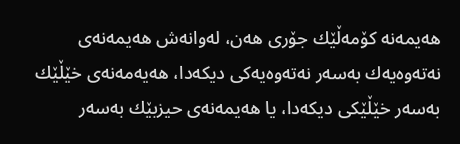هه‌یمه‌نه‌ كۆمه‌ڵێك جۆری هه‌ن، له‌وانه‌ش هه‌یمه‌نه‌ی نه‌ته‌وه‌یه‌ك به‌سه‌ر نه‌ته‌وه‌یه‌كی دیكه‌دا، هه‌یه‌مه‌نه‌ی خێڵێك به‌سه‌ر خێڵێكی دیكه‌دا، یا هه‌یمه‌نه‌ی حیزبێك به‌سه‌ر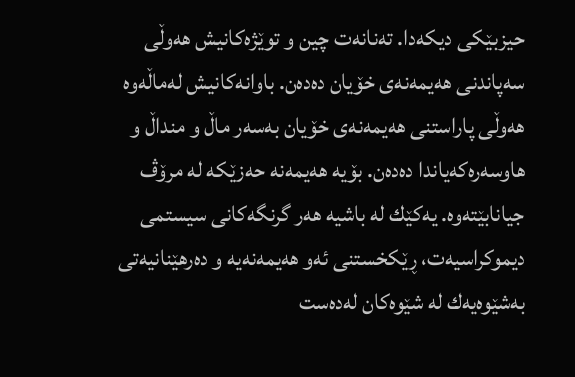حیزبێكی دیكه‌دا. ته‌نانه‌ت چین و توێژه‌كانیش هه‌وڵی سه‌پاندنی هه‌یمه‌نه‌ی خۆیان ده‌ده‌ن. باوانه‌كانیش له‌ماڵه‌وه‌ هه‌وڵی پاراستنی هه‌یمه‌نه‌ی خۆیان به‌سه‌ر ماڵ و منداڵ و هاوسه‌ره‌كه‌یاندا ده‌ده‌ن. بۆیه‌ هه‌یمه‌نه‌ حه‌زێكه‌ له‌ مرۆڤ جیانابێته‌وه‌. یه‌كێك له‌ باشیه‌ هه‌ر گرنگه‌كانی سیستمی دیموكراسیه‌ت، ڕێكخستنی ئه‌و هه‌یمه‌نه‌یه‌ و ده‌رهێنانیه‌تی به‌شێوه‌یه‌ك له‌ شێوه‌كان له‌ده‌ست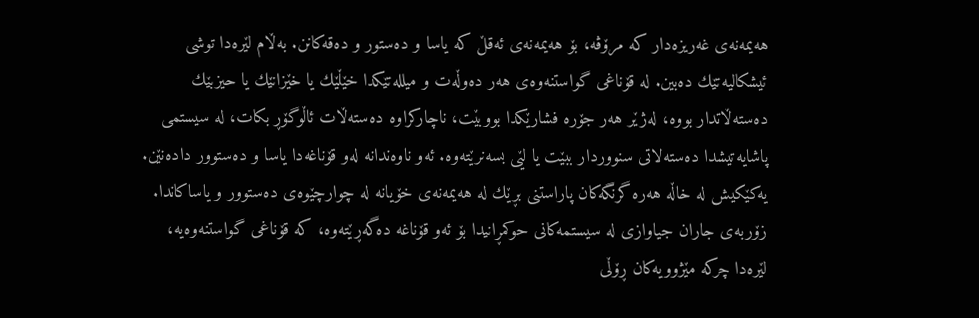هه‌یمه‌نه‌ی غه‌ریزه‌دار كه‌ مرۆڤه‌، بۆ هه‌یمه‌نه‌ی ئه‌قڵ كه‌ یاسا و ده‌ستور و ده‌قه‌كانن. به‌ڵام لێره‌دا توشی ئیشكالیه‌تێك ده‌بین. له‌ قۆناغی گواستنه‌وه‌ی هه‌ر ده‌وڵه‌ت و میلله‌تێكدا خێڵێك یا خێزانێك یا حیزبێك ده‌سته‌ڵاتدار بووه‌، له‌ژێر هه‌ر جۆره‌ فشارێكدا بووبێت، ناچاركراوه‌ ده‌سته‌ڵات ئاڵوگۆڕ بكات، له‌ سیستمی پاشایه‌تیشدا ده‌سته‌لاتی سنووردار ببێت یا لێی بسه‌نرێته‌وه‌. ئه‌و ناوه‌ندانه‌ له‌و قۆناغه‌دا یاسا و ده‌ستوور داده‌نێن. یه‌كێكیش له‌ خاڵه‌ هه‌ره‌ گرنگه‌كان پاراستنی بڕێك له‌ هه‌یمه‌نه‌ی خۆیانه‌ له‌ چوارچێوه‌ی ده‌ستوور و یاساكاندا. زۆربه‌ی جاران جیاوازی له‌ سیستمه‌كانی حوكمڕانیدا بۆ ئه‌و قۆناغه‌ ده‌گه‌ڕێته‌وه‌، كه‌ قۆناغی گواستنه‌وه‌یه‌، لێره‌دا چركه‌ مێژوویه‌كان ڕۆڵی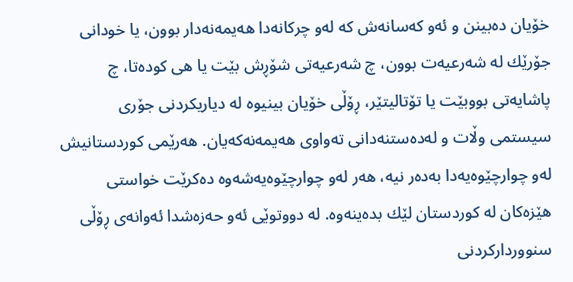خۆیان ده‌بینن و ئه‌و كه‌سانه‌ش كه‌ له‌و چركانه‌دا هه‌یمه‌نه‌دار بوون، یا خودانی جۆرێك له‌ شه‌رعیه‌ت بوون، چ شه‌رعیه‌تی شۆڕش بێت یا هی كوده‌تا، چ پاشایه‌تی بووبێت یا تۆتالیتێر، ڕۆڵی خۆیان بینیوه‌ له‌ دیاریكردنی جۆری سیستمی وڵات و له‌ده‌ستنه‌دانی ته‌واوی هه‌یمه‌نه‌كه‌یان. هه‌رێمی كوردستانیش له‌و چوارچێوه‌یه‌دا به‌ده‌ر نیه‌، هه‌ر له‌و چوارچێوه‌یه‌شه‌وه‌ ده‌كرێت خواستی هێزه‌كان له‌ كوردستان لێك بده‌ینه‌وه‌. له‌ دووتوێی ئه‌و حه‌زه‌شدا ئه‌وانه‌ی ڕۆڵی سنوورداركردنی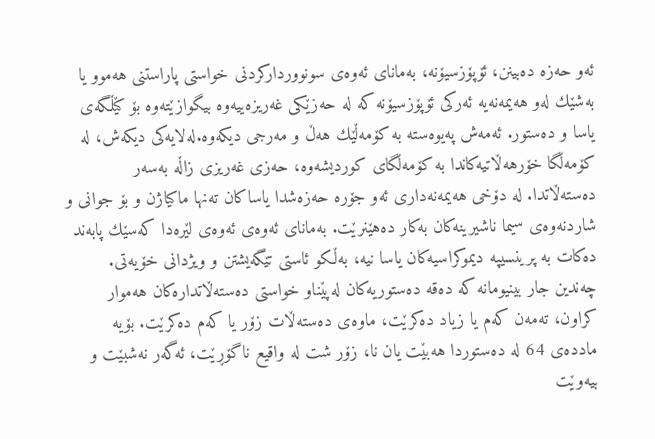ئه‌و حه‌زه‌ ده‌بینن، ئۆپۆزسیۆنه‌، به‌مانای ئه‌وه‌ی سونوورداركردنی خواستی پاراستنی هه‌موو یا به‌شێك له‌و هه‌یمه‌نه‌یه‌ ئه‌ركی ئۆپۆزسیۆنه‌ كه‌ له‌ حه‌زێكی غه‌ریزه‌ییه‌وه‌ بیگوازێته‌وه‌ بۆ كێڵگه‌ی یاسا و ده‌ستور. ئه‌مه‌ش په‌یوه‌سته‌ به‌ كۆمه‌ڵێك هه‌ڵ و مه‌رجی دیكه‌وه‌.له‌لایه‌كی دیكه‌ش، له‌ كۆمه‌ڵگا خۆرهه‌ڵاتیه‌كاندا به‌ كۆمه‌ڵگای كوردیشه‌وه‌، حه‌زی غه‌ریزی زاڵه‌ به‌سه‌ر ده‌سته‌ڵاتدا. له‌ دۆخی هه‌یمه‌نه‌داری ئه‌و جۆره‌ حه‌زه‌شدا یاساكان ته‌نها ماكیاژن و بۆ جوانی و شاردنه‌وه‌ی سیما ناشیرینه‌كان به‌كار ده‌هێنرێت. به‌مانای ئه‌وه‌ی ئه‌وه‌ی لێره‌دا كه‌سێك پابه‌ند ده‌كات به‌ پرینسیپه‌ دیموكراسیه‌كان یاسا نیه‌، به‌ڵكو ئاستی تێگه‌یشتن و ویژدانی خۆیه‌تی. چه‌ندین جار بینیومانه‌ كه‌ ده‌قه‌ ده‌ستوریه‌كان له‌پێناو خواستی ده‌سته‌ڵاتداره‌كان هه‌موار كراون، ته‌مه‌ن كه‌م یا زیاد ده‌كرێت، ماوه‌ی ده‌سته‌ڵات زۆر یا كه‌م ده‌كرێت. بۆیه‌ مادده‌ی 64 له‌ ده‌ستوردا هه‌بێت یان نا، زۆر شت له‌ واقیع ناگۆڕێت، ئه‌گه‌ر نه‌شبێت و بیه‌وێت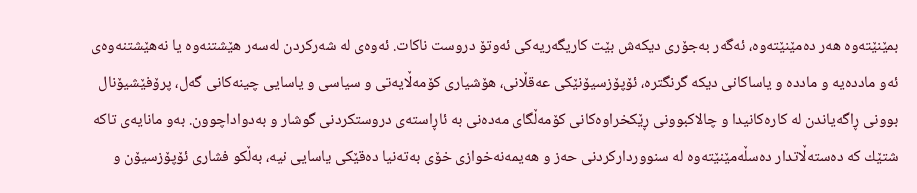بمێنێته‌وه‌ هه‌ر ده‌مێنێته‌وه‌، ئه‌گه‌ر به‌جۆری دیكه‌ش بێت كاریگه‌ریه‌كی ئه‌وتۆ دروست ناكات. ئه‌وه‌ی له‌ شه‌ركردن له‌سه‌ر هێشتنه‌وه‌ یا نه‌هێشتنه‌وه‌ی ئه‌و مادده‌یه‌ و مادده‌ و یاساكانی دیكه‌ گرنگتره‌، ئۆپۆزسیۆنێكی عه‌قڵانی، هۆشیاری كۆمه‌ڵایه‌تی و سیاسی و یاسایی چینه‌كانی گه‌ل، پرۆفێشیۆنال بوونی ڕاگه‌یاندن له‌ كاره‌كانیدا و چالاكبوونی ڕێكخراوه‌كانی كۆمه‌ڵگای مه‌ده‌نی به‌ ئاڕاسته‌ی دروستكردنی گوشار و به‌دواداچوون. به‌و مانایه‌ی تاكه‌ شتێك كه‌ ده‌سته‌ڵاتدار ده‌سڵه‌مێنێته‌وه‌ له‌ سنوورداركردنی حه‌ز و هه‌یمه‌نه‌خوازی خۆی به‌ته‌نیا ده‌قێكی یاسایی نیه‌، به‌ڵكو فشاری ئۆپۆزسیۆن و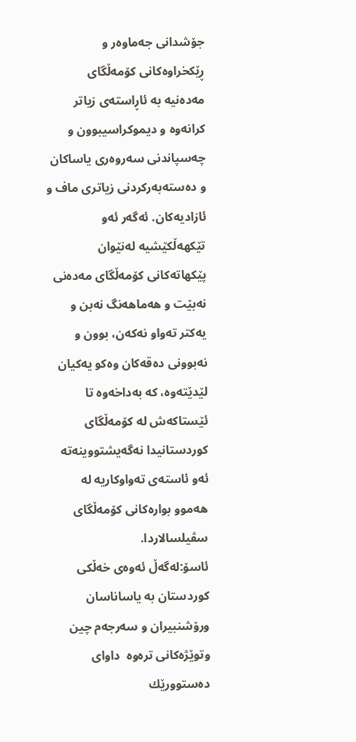جۆشدانی جه‌ماوه‌ر و ڕێكخراوه‌كانی كۆمه‌ڵگای مه‌ده‌نیه‌ به‌ ئاڕاسته‌ی زیاتر كرانه‌وه‌ و دیموكراسیبوون و چه‌سپاندنی سه‌روه‌ری یاساكان و ده‌سته‌به‌ركردنی زیاتری ماف و ئازادیه‌كان. ئه‌گه‌ر ئه‌و تێكهه‌ڵكێشیه‌ له‌نێوان پێكهاته‌كانی كۆمه‌ڵگای مه‌ده‌نی نه‌بێت و هه‌ماهه‌نگ نه‌بن و یه‌كتر ته‌واو نه‌كه‌ن، بوون و نه‌بوونی ده‌قه‌كان وه‌كو یه‌كیان لێدێته‌وه‌، كه‌ به‌داخه‌وه‌ تا ئێستاكه‌ش له‌ كۆمه‌ڵگای كوردستانیدا نه‌گه‌یشتووینه‌ته‌ ئه‌و ئاسته‌ی ته‌واوكاریه‌ له‌ هه‌موو بواره‌كانی كۆمه‌ڵگای سڤیلسالاردا.
ئاسۆ:له‌گه‌ڵ ئه‌وه‌ی خه‌ڵكی كوردستان به‌ یاساناسان ورۆشنبیران و سه‌رجه‌م چین وتوێژه‌كانی تره‌وه‌  داوای ده‌ستوورێك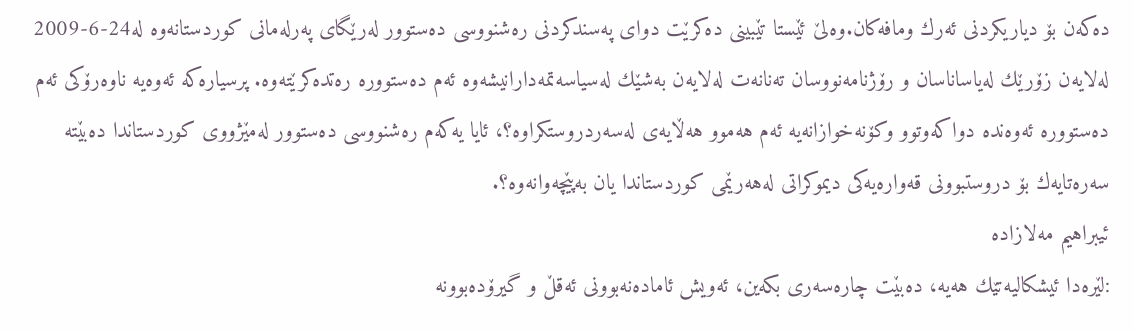ده‌كه‌ن بۆ دیاریكردنی ئه‌رك ومافه‌كان.وه‌لێ ئێستا تێبینی ده‌كرێت دوای په‌سندكردنی ره‌شنووسی ده‌ستوور له‌رێگای په‌رله‌مانی كوردستانه‌وه‌ له‌24-6-2009 له‌لایه‌ن زۆرێك له‌یاساناسان و رۆژنامه‌نووسان ته‌نانه‌ت له‌لایه‌ن به‌شێك له‌سیاسه‌تمه‌دارانیشه‌وه‌ ئه‌م ده‌ستووره‌ ره‌تده‌كرێته‌وه‌. پرسیاره‌كه‌ ئه‌وه‌یه‌ ناوه‌رۆكی ئه‌م ده‌ستووره‌ ئه‌وه‌نده‌ دواكه‌وتوو وكۆنه‌خوازانه‌یه‌ ئه‌م هه‌موو هه‌ڵایه‌ی له‌سه‌ردروستكراوه‌؟، ئایا یه‌كه‌م ره‌شنووسی ده‌ستوور له‌مێژووی كوردستاندا ده‌بێته‌ سه‌ره‌تایه‌ك بۆ دروستبوونی قه‌واره‌یه‌كی دیموكراتی له‌هه‌رێمی كوردستاندا یان به‌پێچه‌وانه‌وه‌؟.
ئیبراهیم مه‌لازاده‌
:لێره‌دا ئیشكالیه‌تێك هه‌یه‌، ده‌بێت چاره‌سه‌ری بكه‌ین، ئه‌ویش ئاماده‌نه‌بوونی ئه‌قڵ و گیرۆده‌بوونه‌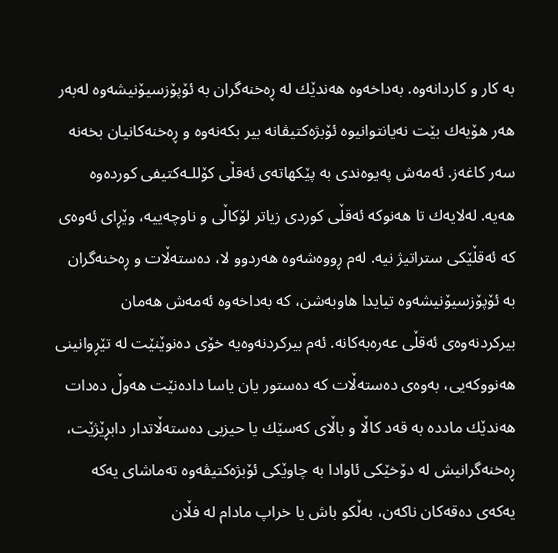به‌ كار و كاردانه‌وه‌. به‌داخه‌وه‌ هه‌ندێك له‌ ڕه‌خنه‌گران به‌ ئۆپۆزسیۆنیشه‌وه‌ له‌به‌ر هه‌ر هۆیه‌ك بێت نه‌یانتوانیوه‌ ئۆبژه‌كتیڤانه‌ بیر بكه‌نه‌وه‌ و ڕه‌خنه‌كانیان بخه‌نه‌ سه‌ر كاغه‌ز. ئه‌مه‌ش په‌یوه‌ندی به‌ پێكهاته‌ی ئه‌قڵی كۆللـه‌كتیفی كورده‌وه‌ هه‌یه‌. له‌لایه‌ك‌ تا هه‌نوكه‌ ئه‌قڵی كوردی زیاتر لۆكاڵی و ناوچه‌ییه‌، وێڕای ئه‌وه‌ی كه‌ ئه‌قڵێكی ستراتیژ نیه‌. له‌م ڕووه‌شه‌وه‌ هه‌ردوو لا، ده‌سته‌ڵات و ڕه‌خنه‌گران به‌ ئۆپۆزسیۆنیشه‌وه‌ تیایدا هاوبه‌شن، كه‌ به‌داخه‌وه‌ ئه‌مه‌ش هه‌مان بیركردنه‌وه‌ی ئه‌قڵی عه‌ره‌به‌كانه‌. ئه‌م بیركردنه‌وه‌یه‌ خۆی ده‌نوێنێت له‌ تێڕوانینی هه‌نووكه‌یی، به‌وه‌ی ده‌سته‌ڵات كه‌ ده‌ستور یان یاسا داده‌نێت هه‌وڵ ده‌دات هه‌ندێك مادده‌ به‌ قه‌د كاڵا و باڵای كه‌سێك یا حیزبی ده‌سته‌ڵاتدار‌ دابڕێژێت، ڕه‌خنه‌گرانیش له‌ دۆخێكی ئاوادا به‌ چاوێكی ئۆبژه‌كتیڤه‌وه‌ ته‌ماشای یه‌كه‌ یه‌كه‌ی ده‌قه‌كان ناكه‌ن، به‌ڵكو باش یا خراپ مادام له‌ فڵان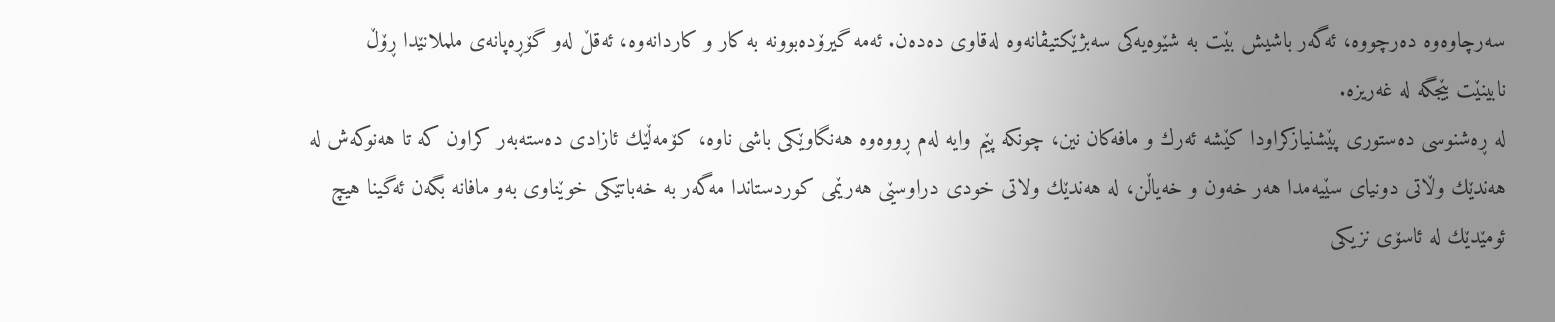سه‌رچاوه‌وه‌ ده‌رچووه‌، ئه‌گه‌ر باشیش بێت به‌ شێوه‌یه‌كی سه‌بژێكتیڤانه‌وه‌ له‌قاوی ده‌ده‌ن. ئه‌مه‌ گیرۆده‌بوونه‌ به‌ كار و كاردانه‌وه‌، ئه‌قڵ له‌و گۆڕه‌پانه‌ی ململانێدا ڕۆڵ نابینێت بێجگه‌ له‌ غه‌ریزه‌.
له‌ ڕه‌شنوسی ده‌ستوری پێشنیازكراودا كێشه‌ ئه‌رك و مافه‌كان نین، چونكه‌ پێم وایه‌ له‌م ڕووه‌وه‌ هه‌نگاوێكی باشی ناوه‌، كۆمه‌ڵێك ئازادی ده‌سته‌به‌ر كراون كه‌ تا هه‌نوكه‌ش له‌ هه‌ندێك وڵاتی دونیای سێیه‌مدا هه‌ر خه‌ون و خه‌یاڵن، له‌ هه‌ندێك ولاتی خودی دراوسێی هه‌رێمی كوردستاندا مه‌گه‌ر به‌ خه‌باتێكی خوێناوی به‌و مافانه‌ بگه‌ن ئه‌گینا هیچ ئومێدێك له‌ ئاسۆی نزیكی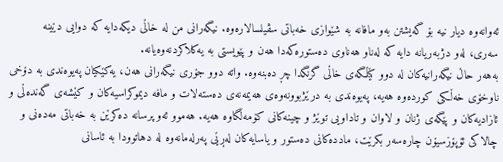ئه‌وانه‌وه‌ دیار نیه‌ بۆ گه‌یشتن به‌و مافانه‌ به‌ شێوازی خه‌باتی سڤیلسالاره‌وه‌. نیگه‌رانی من له‌ خاڵی دیكه‌دایه‌ كه‌ دوایی دێینه‌ سه‌ری، له‌و دژبه‌ریانه‌ دایه‌ كه‌ له‌ناو هه‌ناوی ده‌ستوره‌كه‌دا هه‌ن و پێویستی به‌ یه‌كلاكردنه‌وه‌یانه‌.
به‌هه‌ر حاڵ نیگه‌رانیه‌كان له‌ دوو كێڵگه‌ی خاڵی گرنگدا چڕ ده‌بنه‌وه‌. واته‌ دوو جۆری نیگه‌رانی هه‌ن، یه‌كێكیان په‌یوه‌ندی به‌ دۆخی ناوخۆی خه‌ڵكی كورده‌وه‌ هه‌یه‌، په‌یوه‌ندی به‌ درێژبوونه‌وه‌ی هه‌یمه‌نه‌ی ده‌سته‌لات و مافه‌ دیموكراسیه‌كان و كێشه‌ی گه‌نده‌ڵی و ئازادیه‌كان و پێگه‌ی ژنان و لاوان و تاداویی توێژ و چینه‌كانی كۆمه‌ڵگاوه‌ هه‌یه‌. هه‌موو ئه‌و پرسانه‌ ده‌كرێن به‌ خه‌باتی مه‌ده‌نی و چالاكی ئۆپۆزسیۆن چاره‌سه‌ر بكرێت، مادده‌كانی ده‌ستور و یاسایه‌كان له‌ڕێی په‌رله‌مانه‌وه‌ له‌ دهاتوودا به‌ ئاسانی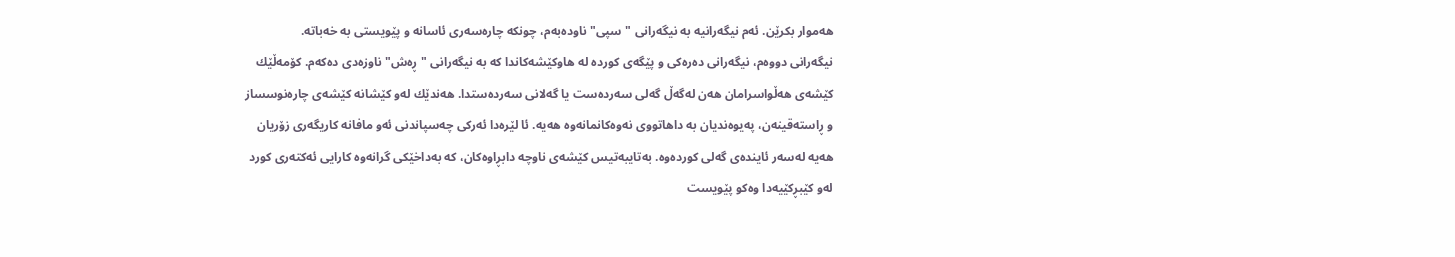هه‌موار بكرێن. ئه‌م نیگه‌رانیه‌ به‌ نیگه‌رانی "سپی" ناوده‌به‌م، چونكه‌ چاره‌سه‌ری ئاسانه‌ و پێویستی به‌ خه‌باته‌.
نیگه‌رانی دووه‌م، نیگه‌رانی ده‌ره‌كی و پێگه‌ی كورده‌ له‌ هاوكێشه‌كاندا كه‌ به‌ نیگه‌رانی "ڕه‌ش" ناوزه‌دی ده‌كه‌م. كۆمه‌ڵێك كێشه‌ی هه‌ڵواسرامان هه‌ن له‌گه‌ڵ گه‌لی سه‌رده‌ست یا گه‌لانی سه‌رده‌ستدا. هه‌ندێك له‌و كێشانه‌ كێشه‌ی چاره‌نوسساز و ڕاسته‌قینه‌ن، په‌یوه‌ندیان به‌ داهاتووی نه‌وه‌كانمانه‌وه‌ هه‌یه‌. ئا لێره‌دا ئه‌ركی چه‌سپاندنی ئه‌و مافانه‌ كاریگه‌ری زۆریان هه‌یه‌ له‌سه‌ر ئاینده‌ی گه‌لی كورده‌وه‌. به‌تایبه‌تیس كێشه‌ی ناوچه‌ دابڕاوه‌كان، كه‌ به‌داخێكی گرانه‌وه‌ كارایی ئه‌كته‌ری كورد له‌و كێبڕكێیه‌دا وه‌كو پێویست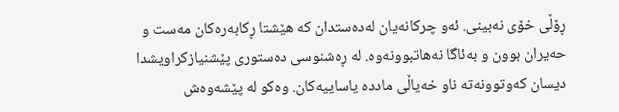ڕۆڵی خۆی نه‌بینی. ئه‌و چركانه‌یان له‌ده‌ستدان كه‌ هێشتا ڕكابه‌ره‌كان مه‌ست و حه‌یران بوون و به‌ئاگا نه‌هاتبوونه‌وه‌. له‌ ڕه‌شنوسی ده‌ستوری پێشنیازكراویشدا دیسان كه‌وتوونه‌ته‌ ناو خه‌یاڵی مادده‌ یاساییه‌كان. وه‌كو له‌ پێشه‌وه‌ش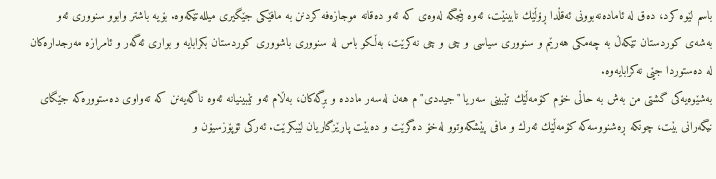باسم لێوه‌ كرد، ده‌ق له‌ ئاماده‌نه‌بوونی ئه‌قڵدا ڕۆڵێك نابینێت، ئه‌وه‌ بێجگه‌ له‌وه‌ی كه‌ ئه‌و ده‌قانه‌ موجازه‌فه‌ كردنن به‌ مافێكی جێگیری میلله‌تێكه‌وه‌. بۆیه‌ باشتر وابوو سنووری ئه‌و به‌شه‌ی كوردستان تێكه‌ڵ به‌ چه‌مكی هه‌رێم و سنووری سیاسی و چی و چی نه‌كرێت، به‌ڵكو باس له‌ سنووری باشووری كوردستان بكرابایه‌ و بواری ئه‌گه‌ر و ئامرازه‌ مه‌رجداره‌كان له‌ ده‌ستوردا جێی نه‌كرابایه‌وه‌.
به‌شێوه‌یه‌كی گشتی من به‌ش به‌ حاڵی خۆم كۆمه‌ڵێك تێبینی سه‌ریا "جیددی"م هه‌ن له‌سه‌ر مادده‌ و بڕگه‌كان، به‌ڵام ئه‌و تێبینیانه‌ ئه‌وه‌ ناگه‌یه‌نن كه‌ ته‌واوی ده‌ستووره‌كه‌ جێگای نیگه‌رانی بێت، چونكه‌ ڕه‌شنووسه‌كه‌ كۆمه‌ڵێك ئه‌رك و مافی پێشكه‌وتوو له‌خۆ ده‌گرێت و ده‌بێت پارێزگاریان لێبكرێت. ئه‌ركی ئۆپۆزسیۆن و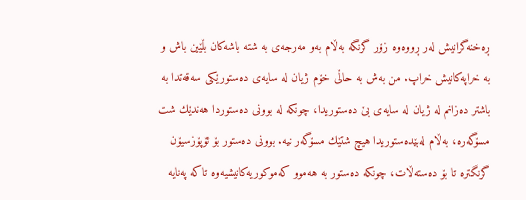ڕه‌خنه‌گرانیش له‌ر ڕووه‌وه‌ زۆر گرنگه‌ به‌ڵام به‌و مه‌رجه‌ی به‌ شته‌ باشه‌كان بڵێین باش و به‌ خراپه‌كانیش خراپ. من به‌ش به‌ حاڵی خۆم ژیان له‌ سایه‌ی ده‌ستورێكی سه‌قه‌تدا به‌ باشتر ده‌زانم له‌ ژیان له‌ سایه‌ی بێ ده‌ستوریدا، چونكه‌ له‌ بوونی ده‌ستوردا هه‌ندێك شت مسۆگه‌ره‌، به‌ڵام له‌بێده‌ستوریدا هیچ شتێك مسۆگه‌ر نیه‌. بوونی ده‌ستور بۆ ئۆپۆزسیۆن گرنگتره‌ تا بۆ ده‌سته‌ڵات، چونكه‌ ده‌ستور به‌ هه‌موو كه‌موكوریه‌كانیشیه‌وه‌ تاكه‌ په‌نایه‌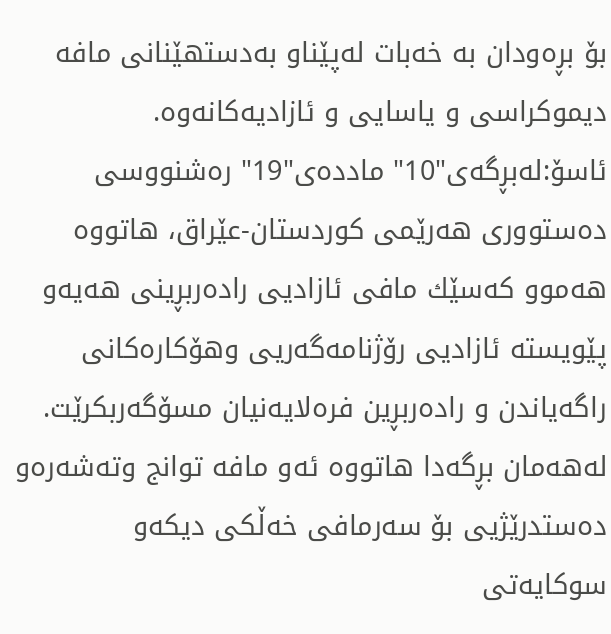بۆ بڕه‌ودان به‌ خه‌بات له‌پێناو به‌دستهێنانی مافه‌ دیموكراسی و یاسایی و ئازادیه‌كانه‌وه‌.
ئاسۆ:له‌بڕگه‌ی"10" مادده‌ی"19" ره‌شنووسی ده‌ستووری هه‌رێمی كوردستان-عێراق، هاتووه‌ هه‌موو كه‌سێك مافی ئازادیی راده‌ربڕینی هه‌یه‌و پێویسته‌ ئازادیی رۆژنامه‌گه‌ریی وهۆكاره‌كانی راگه‌یاندن و راده‌ربڕین فره‌لایه‌نیان مسۆگه‌ربكرێت. له‌هه‌مان بڕگه‌دا هاتووه‌ ئه‌و مافه‌ توانج وته‌شه‌ره‌و ده‌ستدرێژیی بۆ سه‌رمافی خه‌ڵكی دیكه‌و سوكایه‌تی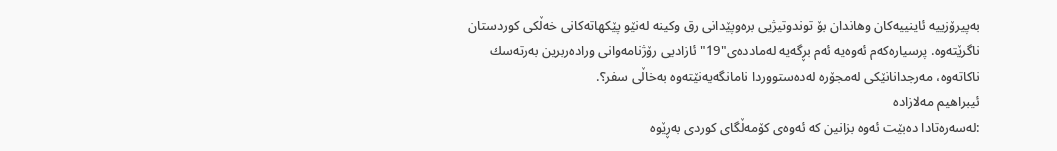به‌پیرۆزییه‌ ئاینییه‌كان وهاندان بۆ توندوتیژیی بره‌وپێدانی رق وكینه‌ له‌نێو پێكهاته‌كانی خه‌ڵكی كوردستان ناگرێته‌وه‌. پرسیاره‌كه‌م ئه‌وه‌یه‌ ئه‌م بڕگه‌یه‌ له‌مادده‌ی"19" ئازادیی رۆژنامه‌وانی وراده‌ربرین به‌رته‌سك ناكاته‌وه‌، مه‌رجدانانێكی له‌مجۆره‌ له‌ده‌ستووردا نامانگه‌یه‌نێته‌وه‌ به‌خاڵی سفر؟.
ئیبراهیم مه‌لازاده‌
:له‌سه‌ره‌تادا ده‌بێت ئه‌وه‌ بزانین كه‌ ئه‌وه‌ی كۆمه‌ڵگای كوردی به‌ڕێوه‌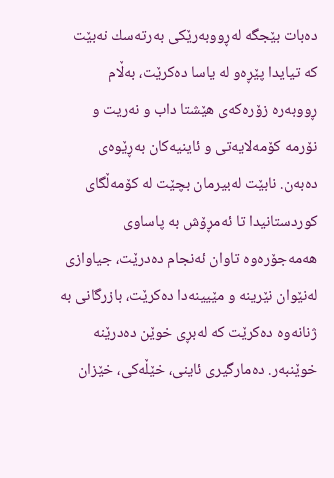ده‌بات بێجگه‌ له‌ڕووبه‌رێكی به‌رته‌سك نه‌بێت كه‌ تیایدا پێڕه‌و له‌ یاسا ده‌كرێت، به‌ڵام ڕووبه‌ره‌ زۆره‌كه‌ی هێشتا داب و نه‌ریت و نۆرمه‌ كۆمه‌لایه‌تی و ئاینیه‌كان به‌ڕێوه‌ی ده‌به‌ن. نابێت له‌بیرمان بچێت له‌ كۆمه‌ڵگای كوردستانیدا تا ئه‌مڕۆش به‌ پاساوی هه‌مه‌جۆره‌وه‌ تاوان ئه‌نجام ده‌درێت، جیاوازی له‌نێوان نێرینه‌ و مێیینه‌دا ده‌كرێت، بازرگانی به‌ ژنانه‌وه‌ ده‌كرێت كه‌ له‌بڕی خوێن ده‌درێنه‌ خوێنبه‌ر. ده‌مارگیری ئاینی، خێڵه‌كی، خێزان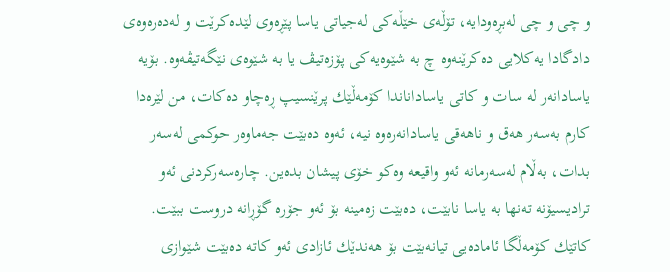و چی و چی له‌بڕه‌ودایه‌، تۆڵه‌ی خێڵه‌كی له‌جیاتی یاسا پێڕه‌وی لێده‌كرێت و له‌ده‌ره‌وه‌ی دادگادا یه‌كلایی ده‌كرێنه‌وه‌ چ به‌ شێوه‌یه‌كی پۆزه‌تیڤ یا به‌ شێوه‌ی نێگه‌تیڤه‌وه‌. بۆیه‌ یاسادانه‌ر له‌ سات و كاتی یاساداناندا كۆمه‌ڵێك پرێنسیپ ڕه‌چاو ده‌كات، من لێره‌دا كارم به‌سه‌ر هه‌ق و ناهه‌قی یاسادانه‌ره‌وه‌ نیه‌، ئه‌وه‌ ده‌بێت جه‌ماوه‌ر حوكمی له‌سه‌ر بدات، به‌ڵام له‌سه‌رمانه‌ ئه‌و واقیعه‌ وه‌كو خۆی پیشان بده‌ین. چاره‌سه‌ركردنی ئه‌و ترادیسیۆنه‌ ته‌نها به‌ یاسا نابێت، ده‌بێت زه‌مینه‌ بۆ ئه‌و جۆره‌ گۆڕانه‌ دروست ببێت. كاتێك كۆمه‌ڵگا ئاماده‌یی تیانه‌بێت بۆ هه‌ندێك ئازادی ئه‌و كاته‌ ده‌بێت شێوازی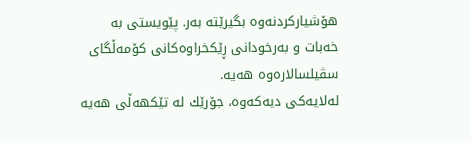هۆشیاركردنه‌وه‌ بگیرێته‌ به‌ر. پێویستی به‌ خه‌بات و به‌رخودانی ڕێكخراوه‌كانی كۆمه‌ڵگای سڤیلسالاره‌وه‌ هه‌یه‌.
له‌لایه‌كی دیه‌كه‌وه‌، جۆرێك له‌ تێكهه‌ڵی هه‌یه‌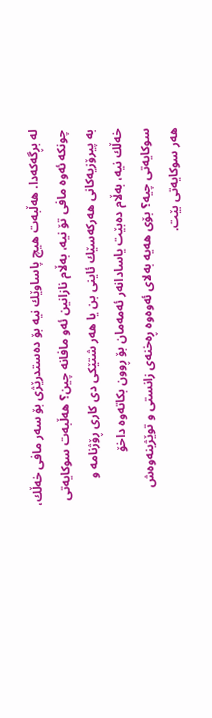له‌ بڕگه‌كه‌دا. هه‌ڵبه‌ت هیچ پاساوێك نیه‌ بۆ ده‌ستدرێژی بۆ سه‌ر مافی خه‌ڵك، چونكه‌ ئه‌وه‌ مافی تۆ نیه‌، به‌ڵام نازانین ئه‌و مافانه‌ چین؟ هه‌ڵبه‌ت سوكایه‌‌تی به‌ پیرۆزیه‌كانی هه‌ركه‌سێك ئاینی بن یا هه‌ر شتێكی دی كاری ڕۆژنامه‌ و خه‌ڵك نیه‌، به‌ڵام ده‌بێت یاسادانه‌ر ئه‌مه‌مان بۆ ڕوون بكاته‌وه‌ داخۆ سوكایه‌تی چیه‌؟ بۆی هه‌یه‌ به‌لای ئه‌وه‌وه‌ ڕه‌خنه‌ی زانستی و توێژینه‌وه‌ش هه‌ر سوكایه‌تی بێت.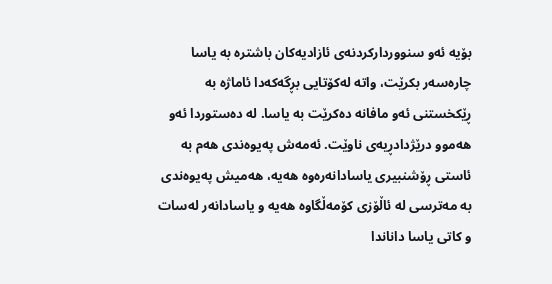بۆیه‌ ئه‌و سنوورداركردنه‌ی ئازادیه‌كان باشتره‌ به‌ یاسا چاره‌سه‌ر بكرێت، واته‌ له‌كۆتایی بڕگه‌كه‌دا ئاماژه‌ به‌ ڕێكخستنی ئه‌و مافانه‌ ده‌كرێت به‌ یاسا. له‌ ده‌ستوردا ئه‌و هه‌موو درێژدادڕیه‌ی ناوێت. ئه‌مه‌ش په‌یوه‌ندی هه‌م به‌ ئاستی ڕۆشنبیری یاسادانه‌ره‌وه‌ هه‌یه‌، هه‌میش په‌یوه‌ندی به‌ مه‌ترسی له‌ ئاڵۆزی كۆمه‌ڵگاوه‌ هه‌یه‌ و یاسادانه‌ر له‌سات و كاتی یاسا داناندا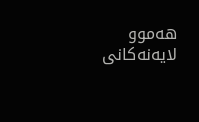هه‌موو لایه‌نه‌كانی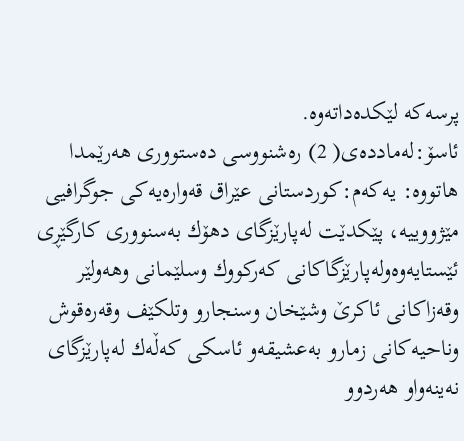پرسه‌كه‌ لێكده‌داته‌وه‌.
ئاسۆ:له‌مادده‌ی( 2) ره‌شنووسی ده‌ستووری هه‌رێمدا هاتووه‌: یه‌كه‌م:كوردستانی عێراق قه‌واره‌یه‌كی جوگرافیی مێژووییه‌، پێكدێت له‌پارێزگای دهۆك به‌سنووری كارگێڕی ئێستایه‌وه‌وله‌پارێزگاكانی كه‌ركووك وسلێمانی وهه‌ولێر وقه‌زاكانی ئاكرێ وشێخان وسنجارو وتلكێف وقه‌ره‌قوش وناحیه‌كانی زمارو به‌عشیقه‌و ئاسكی كه‌ڵه‌ك له‌پارێزگای نه‌ینه‌واو هه‌ردوو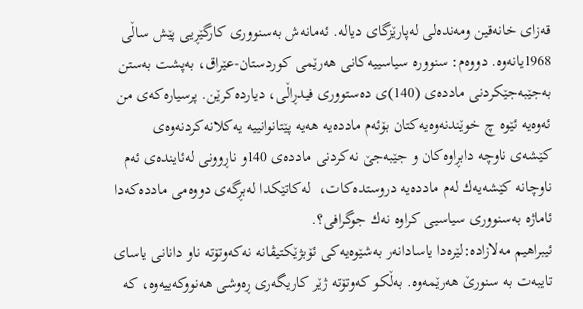قه‌زای خانه‌قین ومه‌نده‌لی له‌پارێزگای دیاله‌. ئه‌مانه‌ش به‌سنووری كارگێڕیی پێش ساڵی 1968یانه‌وه‌. دووه‌م: سنووره‌ سیاسییه‌كانی هه‌رێمی كوردستان-عێراق، به‌پشت به‌ستن به‌جێبه‌جێكردنی مادده‌ی (140)ی ده‌ستووری فیدڕاڵی، دیارده‌كرێن. پرسیاره‌كه‌ی من ئه‌وه‌یه‌ ئێوه‌ چ خوێندنه‌وه‌یه‌كتان بۆئه‌م مادده‌یه‌ هه‌یه‌ پێتانوانییه‌ یه‌كلانه‌كردنه‌وه‌ی كێشه‌ی ناوچه‌ دابڕاوه‌كان و جێبه‌جێ نه‌كردنی مادده‌ی 140و ناڕوونی له‌ئاینده‌ی ئه‌م ناوچانه‌ كێشه‌یه‌ك له‌م مادده‌یه‌ دروستده‌كات،  له‌كاتێكدا له‌بڕگه‌ی دووه‌می مادده‌كه‌دا ئاماژه‌ به‌سنووری سیاسیی كراوه‌ نه‌ك جوگرافی؟.
ئیبراهیم مه‌لازاده‌:لێره‌دا یاسادانه‌ر به‌شێوه‌یه‌كی ئۆبژێكتیڤانه‌ نه‌كه‌وتۆته‌ ناو دانانی یاسای تایبه‌ت به‌ سنورێ هه‌رێمه‌وه‌. به‌ڵكو كه‌وتۆته‌ ژێر كاریگه‌ری ڕه‌وشی هه‌نووكه‌ییه‌وه‌، كه‌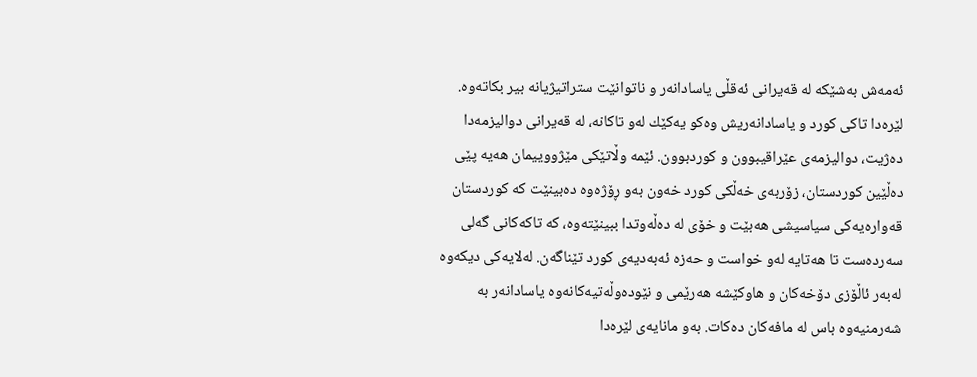ئه‌مه‌ش به‌شێكه‌ له‌ قه‌یرانی ئه‌قڵی یاسادانه‌ر و ناتوانێت ستراتیژیانه‌ بیر بكاته‌وه‌. لێره‌دا تاكی كورد و یاسادانه‌ریش وه‌كو یه‌كێك له‌و تاكانه‌، له‌ قه‌یرانی دوالیزمه‌دا ده‌ژیت، دوالیزمه‌ی عێراقیبوون و كوردبوون. ئێمه‌ وڵاتێكی مێژووییمان هه‌یه‌ پێی ده‌ڵێین كوردستان، زۆربه‌ی خه‌ڵكی كورد خه‌ون به‌و ڕۆژه‌وه‌ ده‌بینێت كه‌ كوردستان قه‌واره‌یه‌كی سیاسیشی هه‌بێت و خۆی له‌ ده‌ڵه‌وتدا ببینێته‌وه‌، كه‌ تاكه‌كانی گه‌لی سه‌رده‌ست تا هه‌تایه‌ له‌و خواست و حه‌زه‌ ئه‌به‌دیه‌ی كورد تێناگه‌ن. له‌لایه‌كی دیكه‌وه‌ له‌به‌ر ئاڵۆزی دۆخه‌كان و هاوكێشه‌ هه‌رێمی و نێوده‌وڵه‌تیه‌كانه‌وه‌ یاسادانه‌ر به‌ شه‌رمنیه‌وه‌ باس له‌ مافه‌كان ده‌كات. به‌و مانایه‌ی لێره‌دا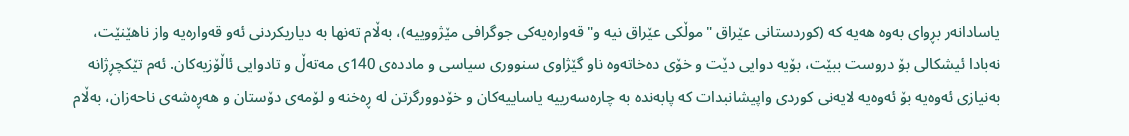یاسادانه‌ر بڕوای به‌وه‌ هه‌یه‌ كه‌ (كوردستانی عێراق "موڵكی عێراق نیه‌ و" قه‌واره‌یه‌كی جوگرافی مێژووییه‌)، به‌ڵام ته‌نها به‌ دیاریكردنی ئه‌و قه‌واره‌یه‌ واز ناهێنێت، نه‌بادا ئیشكالی بۆ دروست ببێت، بۆیه‌ دوایی دێت و خۆی ده‌خاته‌وه‌ ناو گێژاوی سنووری سیاسی و مادده‌ی 140ی مه‌ته‌ڵ و تادوایی ئاڵۆزیه‌كان. ئه‌م تێكچڕژانه‌ به‌نیازی ئه‌وه‌یه‌ بۆ ئه‌وه‌یه‌ لایه‌نی كوردی واپیشانبدات كه‌ پابه‌نده‌ به‌ چاره‌سه‌رییه‌ یاساییه‌كان و خۆدوورگرتن له‌ ڕه‌خنه‌ و لۆمه‌ی دۆستان و هه‌ڕه‌شه‌ی ناحه‌زان، به‌ڵام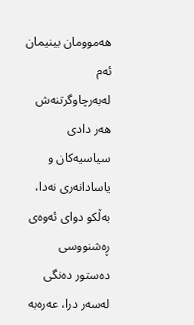هه‌موومان بینیمان ئه‌م له‌به‌رچاوگرتنه‌ش هه‌ر دادی سیاسیه‌كان و یاسادانه‌ری نه‌دا، به‌ڵكو دوای ئه‌وه‌ی ڕه‌شنووسی ده‌ستور ده‌نگی له‌سه‌ر درا، عه‌ره‌به‌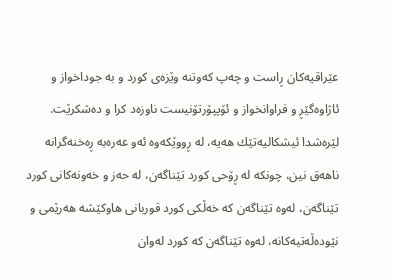عێراقیه‌كان ڕاست و چه‌پ كه‌وتنه‌ وێزه‌ی كورد و به‌ جوداخواز و ئاژاوه‌گێڕ و فراوانخواز و ئۆپپۆرتۆنیست ناوزه‌د كرا و ده‌شكرێت. لێره‌شدا ئیشكالیه‌تێك هه‌یه‌، له‌ ڕووێكه‌وه‌ ئه‌و عه‌ره‌به‌ ڕه‌خنه‌گرانه‌ ناهه‌ق نین، چونكه‌ له‌ ڕۆحی كورد تێناگه‌ن، له‌ حه‌ز و خه‌ونه‌كانی كورد تێناگه‌ن، له‌وه‌ تێناگه‌ن كه‌ خه‌ڵكی كورد قوربانی هاوكێشه‌ هه‌رێمی و نێوده‌ڵه‌تیه‌كانه‌، له‌وه‌ تێناگه‌ن كه‌ كورد له‌وان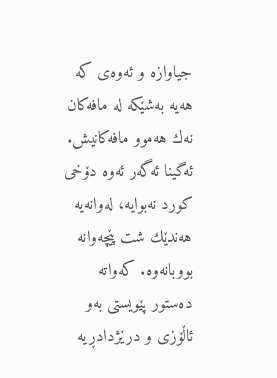جیاوازه‌ و ئه‌وه‌ی كه‌ هه‌یه‌ به‌شێكه‌ له‌ مافه‌كان نه‌ك هه‌موو مافه‌كانیش. ئه‌گینا ئه‌گه‌ر ئه‌وه‌ دۆخی كورد نه‌بوایه‌، له‌وانه‌یه‌ هه‌ندێك شت پێچه‌وانه‌ بووبانه‌وه‌. كه‌واته‌ ده‌ستور پێویستی به‌و ئاڵۆزی و درێژدادڕیه‌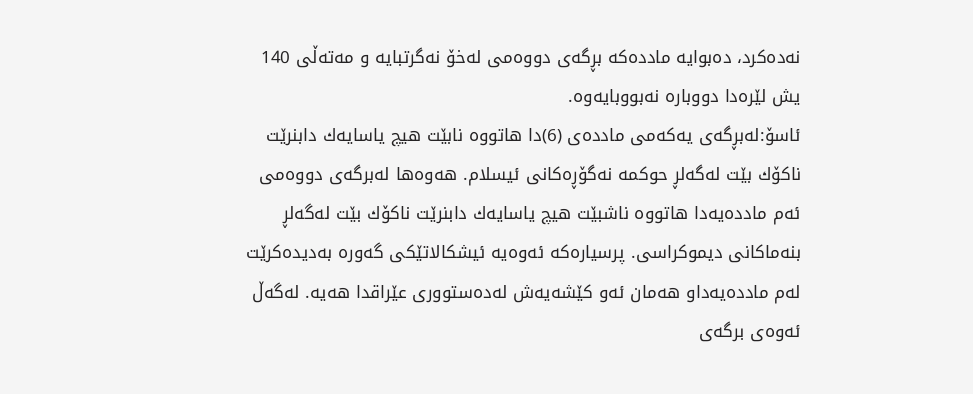نه‌ده‌كرد، ده‌بوایه‌ مادده‌كه‌ بڕگه‌ی دووه‌می له‌خۆ نه‌گرتبایه‌ و مه‌ته‌ڵی 140 یش لێره‌دا دووباره‌ نه‌بووبایه‌وه‌.
ئاسۆ:له‌بڕگه‌ی یه‌كه‌می مادده‌ی (6)دا هاتووه‌ نابێت هیچ یاسایه‌ك دابنرێت ناكۆك بێت له‌گه‌لڕ حوكمه‌ نه‌گۆڕه‌كانی ئیسلام. هه‌وه‌ها له‌برگه‌ی دووه‌می ئه‌م مادده‌یه‌دا هاتووه‌ ناشبێت هیچ یاسایه‌ك دابنرێت ناكۆك بێت له‌گه‌لڕ بنه‌ماكانی دیموكراسی. پرسیاره‌كه‌ ئه‌وه‌یه‌ ئیشكالاتێكی گه‌وره‌ به‌دیده‌كرێت له‌م مادده‌یه‌داو هه‌مان ئه‌و كێشه‌یه‌ش له‌ده‌ستووری عێراقدا هه‌یه‌. له‌گه‌ڵ ئه‌وه‌ی برگه‌ی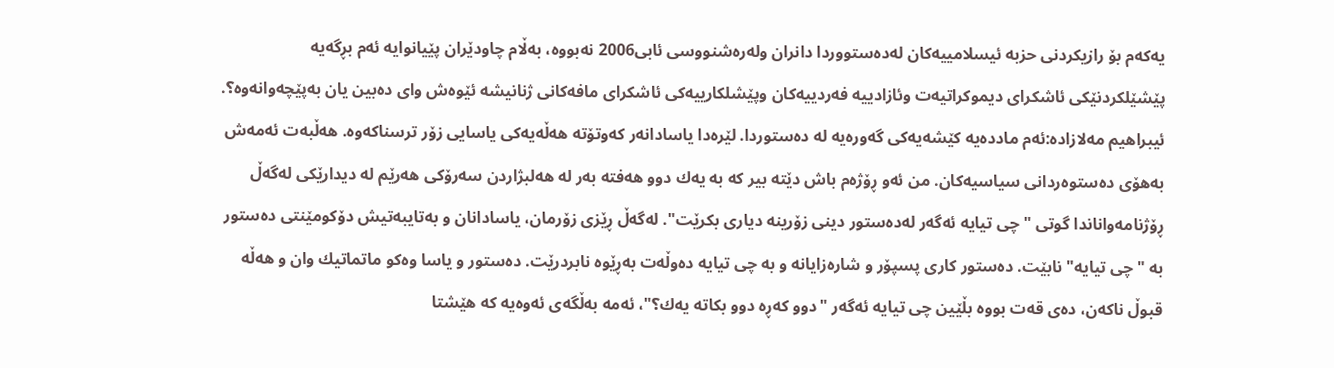یه‌كه‌م بۆ رازیكردنی حزبه‌ ئیسلامییه‌كان له‌ده‌ستووردا دانران وله‌ره‌شنووسی ئابی2006 نه‌بووه‌، به‌ڵام چاودێران پێیانوایه‌ ئه‌م بڕگه‌یه‌ پێشێلكردنێكی ئاشكرای دیموكراتیه‌ت وئازادییه‌ فه‌ردییه‌كان وپێشلكارییه‌كی ئاشكرای مافه‌كانی ژنانیشه‌ ئێوه‌ش وای ده‌بین یان به‌پێچه‌وانه‌وه‌؟.
ئیبراهیم مه‌لازاده‌:ئه‌م مادده‌یه‌ كێشه‌یه‌كی گه‌وره‌یه‌ له‌ ده‌ستوردا. لێره‌دا یاسادانه‌ر كه‌وتۆته‌ هه‌ڵه‌یه‌كی یاسایی زۆر ترسناكه‌وه‌. هه‌ڵبه‌ت ئه‌مه‌ش به‌هۆی ده‌ستوه‌ردانی سیاسیه‌كان. من ئه‌و ڕۆژه‌م باش دێته‌ ‌بیر كه‌ به‌ یه‌ك دوو هه‌فته‌ به‌ر له‌ هه‌لبژاردن سه‌رۆكی هه‌رێم له‌ دیدارێكی له‌گه‌ڵ ڕۆژنامه‌واناندا گوتی "چی تیایه‌ ئه‌گه‌ر له‌ده‌ستور دینی زۆرینه‌ دیاری بكرێت". له‌گه‌ڵ ڕێزی زۆرمان، یاسادانان و به‌تایبه‌تیش دۆكومێنتی ده‌ستور به‌ "چی تیایه‌" نابێت. ده‌ستور كاری پسپۆر و شاره‌زایانه‌ و به‌ چی تیایه‌ ده‌وڵه‌ت به‌ڕێوه‌ نابردرێت. ده‌ستور و یاسا وه‌كو ماتماتیك وان و هه‌ڵه‌ قبوڵ ناكه‌ن، ده‌ی قه‌ت بووه‌ بڵێین چی تیایه‌ ئه‌گه‌ر "دوو كه‌ڕه‌ دوو بكاته‌ یه‌ك؟"، ئه‌مه‌ به‌ڵگه‌ی ئه‌وه‌یه‌ كه‌ هێشتا‌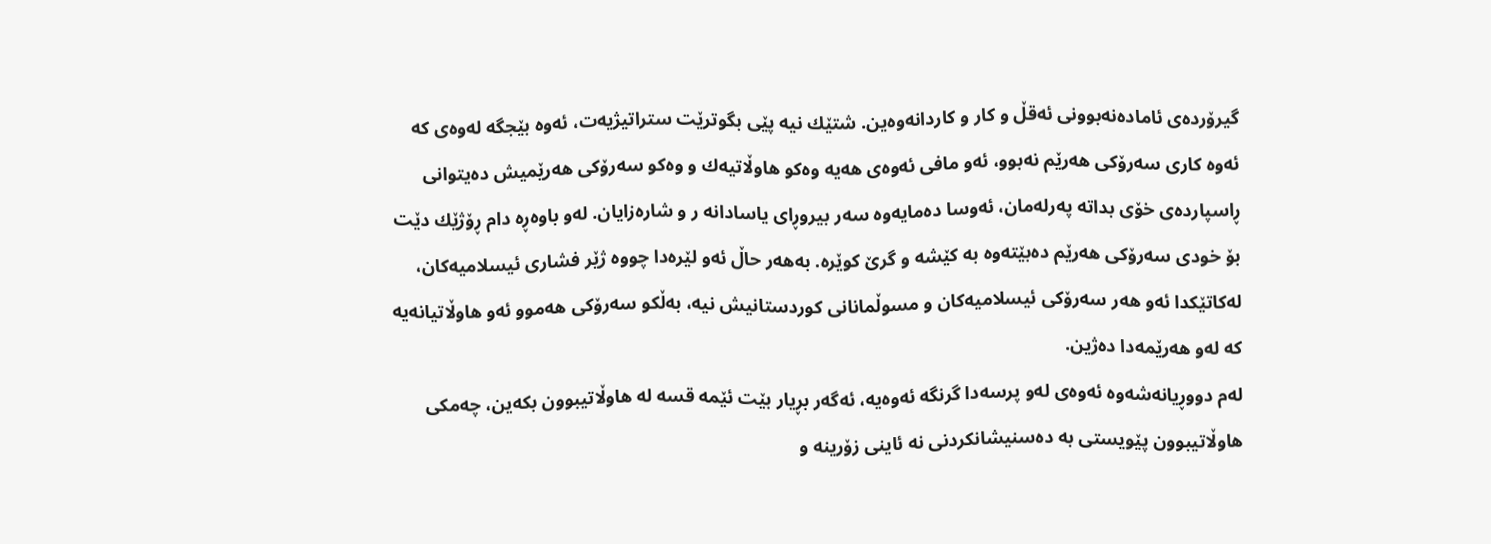گیرۆرده‌ی ئاماده‌نه‌بوونی ئه‌قڵ و كار و كاردانه‌وه‌ین. شتێك نیه‌ پێی بگوترێت ستراتیژیه‌ت، ئه‌وه‌ بێجگه‌ له‌وه‌ی كه‌ ئه‌وه‌ كاری سه‌رۆكی هه‌رێم نه‌بوو، ئه‌و مافی ئه‌وه‌ی هه‌یه‌ وه‌كو هاوڵاتیه‌ك و وه‌كو سه‌رۆكی هه‌رێمیش ده‌یتوانی ڕاسپارده‌ی خۆی بداته‌ په‌رله‌مان، ئه‌وسا ده‌مایه‌وه‌ سه‌ر بیروڕای یاسادانه‌ ر و شاره‌زایان. له‌و باوه‌ڕه‌ دام ڕۆژێك دێت بۆ خودی سه‌رۆكی هه‌رێم ده‌بێته‌وه‌ به‌ كێشه‌ و گرێ كوێره‌. به‌هه‌ر حاڵ ئه‌و لێره‌دا چووه‌ ژێر فشاری ئیسلامیه‌كان، له‌كاتێكدا ئه‌و هه‌ر سه‌رۆكی ئیسلامیه‌كان و مسوڵمانانی كوردستانیش نیه‌، به‌ڵكو سه‌رۆكی هه‌موو ئه‌و هاوڵاتیانه‌یه‌ كه‌ له‌و هه‌رێمه‌دا ده‌ژین.
له‌م دووڕیانه‌شه‌وه‌ ئه‌وه‌ی له‌و پرسه‌دا گرنگه‌ ئه‌وه‌یه‌، ئه‌گه‌ر بڕیار بێت ئێمه‌ قسه‌ له‌ هاوڵاتیبوون بكه‌ین، چه‌مكی هاوڵاتیبوون پێویستی به‌ ده‌سنیشانكردنی نه‌ ئاینی زۆرینه‌ و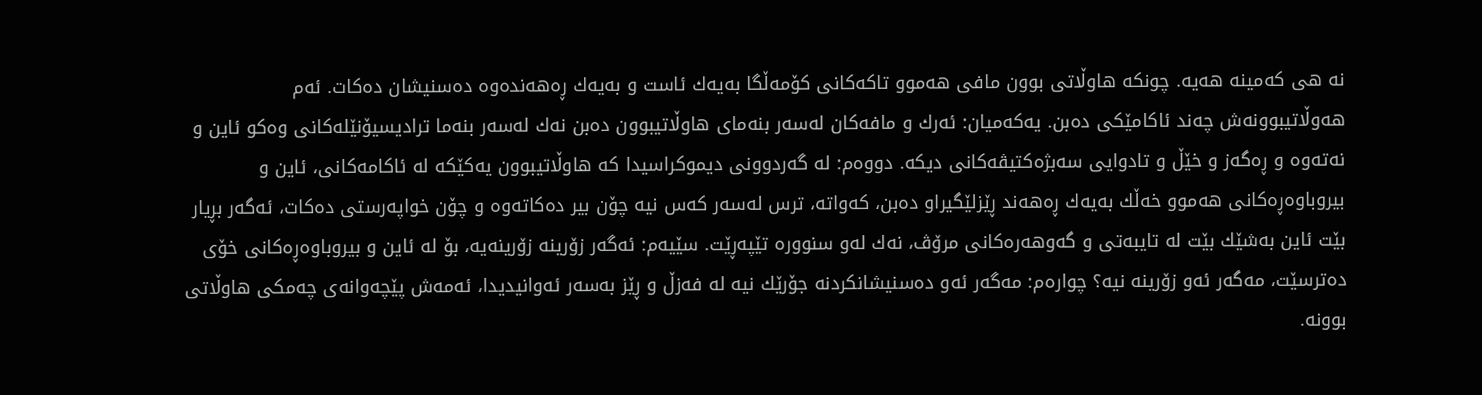نه‌ هی كه‌مینه‌ هه‌یه‌. چونكه‌ هاوڵاتی بوون مافی هه‌موو تاكه‌كانی كۆمه‌ڵگا به‌یه‌ك ئاست و به‌یه‌ك ڕه‌هه‌نده‌وه‌ ده‌سنیشان ده‌كات. ئه‌م هه‌وڵاتیبوونه‌ش چه‌ند ئاكامێكی ده‌بن. یه‌كه‌میان: ئه‌رك و مافه‌كان له‌سه‌ر بنه‌مای هاوڵاتیبوون ده‌بن نه‌ك له‌سه‌ر بنه‌ما ترادیسیۆنێله‌كانی وه‌كو ئاین و نه‌ته‌وه‌ و ڕه‌گه‌ز و خێڵ و تادوایی سه‌بژه‌كتیڤه‌كانی دیكه‌. دووه‌م: له‌ گه‌ردوونی دیموكراسیدا كه‌ هاوڵاتیبوون یه‌كێكه‌ له‌ ئاكامه‌كانی، ئاین و بیروباوه‌ڕه‌كانی هه‌موو خه‌ڵك به‌یه‌ك ڕه‌هه‌ند ڕێزلێگیراو ده‌بن، كه‌واته‌، ترس له‌سه‌ر كه‌س نیه‌ چۆن بیر ده‌كاته‌وه‌ و چۆن خواپه‌رستی ده‌كات، ئه‌گه‌ر بڕیار بێت ئاین به‌شێك بێت له‌ تایبه‌تی و گه‌وهه‌ره‌كانی مرۆڤ، نه‌ك له‌و سنووره‌ تێپه‌ڕێت. سێیه‌م: ئه‌گه‌ر زۆرینه‌ زۆرینه‌یه‌، بۆ له‌ ئاین و بیروباوه‌ڕه‌كانی خۆی ده‌ترسێت، مه‌گه‌ر ئه‌و زۆرینه‌ نیه‌؟ چواره‌م: مه‌گه‌ر ئه‌و ده‌سنیشانكردنه‌ جۆرێك نیه‌ له‌ فه‌زڵ و ڕێز به‌سه‌ر ئه‌وانیدیدا، ئه‌مه‌ش پێچه‌وانه‌ی چه‌مكی هاوڵاتی بوونه‌.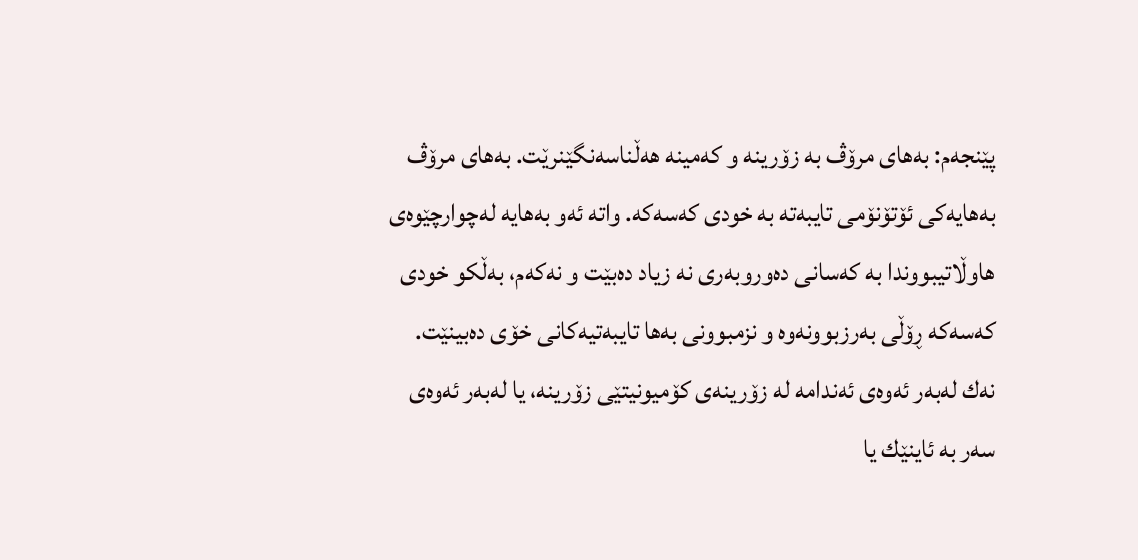پێنجه‌م: به‌های مرۆڤ به‌ زۆرینه‌ و كه‌مینه‌ هه‌ڵناسه‌نگێنرێت. به‌های مرۆڤ به‌هایه‌كی ئۆتۆنۆمی تایبه‌ته‌ به‌ خودی كه‌سه‌كه‌. واته‌ ئه‌و به‌هایه‌ له‌چوارچێوه‌ی هاوڵاتیبووندا به‌ كه‌سانی ده‌وروبه‌ری نه‌ زیاد ده‌بێت و نه‌كه‌م، به‌ڵكو خودی كه‌سه‌كه‌ ڕۆڵی به‌رزبوونه‌وه‌ و نزمبوونی به‌ها تایبه‌تیه‌كانی خۆی ده‌بینێت. نه‌ك له‌به‌ر ئه‌وه‌ی ئه‌ندامه‌ له‌ زۆرینه‌ی كۆمیونیتێی زۆرینه‌، یا له‌به‌ر ئه‌وه‌ی سه‌ر به‌ ئاینێك یا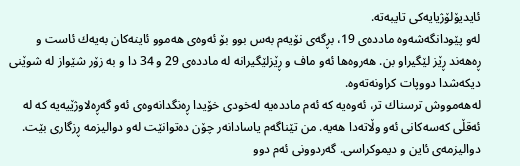ئایدیۆلۆژیایه‌كی تایبه‌ته‌‌.
له‌و پێودانگه‌شه‌وه‌ مادده‌ی 19، بڕگه‌ی نۆیه‌م به‌س بوو بۆ ئه‌وه‌ی هه‌موو ئاینه‌كان به‌یه‌ك ئاست و ڕه‌هه‌ند ڕێز لێگیراو بن. هه‌روه‌ها ئه‌و ماف و ڕێزلێگیرانه‌ له‌ مادده‌ی 29 و 34 دا و به‌ زۆر شێواز له‌ شوێنی دیكه‌شدا دووپات كراونه‌ته‌وه‌.
له‌هه‌مووش ترسناك تر، ئه‌وه‌یه‌ كه‌ ئه‌م مادده‌یه‌ له‌خودی خۆیدا ڕه‌نگدانه‌وه‌ی ئه‌و گه‌ڕه‌لاوژێیه‌یه‌ كه‌ له‌ ئه‌قڵی كه‌سه‌كانی ئه‌و وڵاته‌دا هه‌یه‌. من تێناگه‌م یاسادانه‌ر چۆن ده‌توانێت له‌و دوالیزمه‌ ڕزگاری بێت. دوالیزمه‌ی ئاین و دیموكراسی. گه‌ردوونی ئه‌م دوو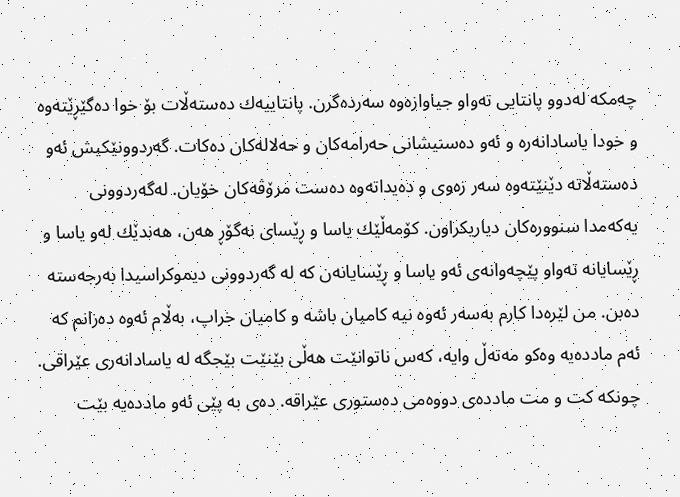چه‌مكه‌ له‌دوو پانتایی ته‌واو جیاوازه‌وه‌ سه‌رده‌گرن. پانتاییه‌ك ده‌سته‌ڵات بۆ خوا ده‌گێڕێته‌وه‌ و خودا یاسادانه‌ره‌ و ئه‌و ده‌سنیشانی حه‌رامه‌كان و حه‌لاله‌كان ده‌كات. گه‌ردوونێكیش ئه‌و ده‌سته‌ڵاته‌ دێنێته‌وه‌ سه‌ر زه‌وی و ده‌یداته‌وه‌ ده‌ست مرۆڤه‌كان خۆیان. له‌گه‌ردوونی یه‌كه‌مدا سنووره‌كان دیاریكراون. كۆمه‌ڵێك یاسا و ڕێسای نه‌گۆڕ هه‌ن، هه‌ندێك له‌و یاسا و ڕێسایانه‌ ته‌واو پێچه‌وانه‌ی ئه‌و یاسا و ڕێسایانه‌ن كه‌ له‌ گه‌ردوونی دیموكراسیدا به‌رجه‌سته‌ ده‌بن. من لێره‌دا كارم به‌سه‌ر ئه‌وه‌ نیه‌ كامیان باشه‌ و كامیان خراپ، به‌ڵام ئه‌وه‌ ده‌زانم كه‌ ئه‌م مادده‌یه‌ وه‌كو مه‌ته‌ڵ وایه‌، كه‌س ناتوانێت هه‌ڵی بێنێت بێجگه‌ له‌ یاسادانه‌ری عێراقی. چونكه‌ كت و مت مادده‌ی دووه‌می ده‌ستوری عێراقه‌. ده‌ی به‌ پێی ئه‌و مادده‌یه‌ بێت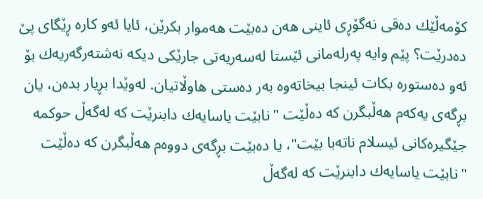كۆمه‌ڵێك ده‌قی نه‌گۆڕی ئاینی هه‌ن ده‌بێت هه‌موار بكرێن، ئایا ئه‌و كاره‌ ڕێگای پێ ده‌درێت؟ پێم وایه‌ په‌رله‌مانی ئێستا له‌سه‌ریه‌تی جارێكی دیكه‌ نه‌شته‌رگه‌ریه‌ك بۆ ئه‌و ده‌ستوره‌ بكات ئینجا بیخاته‌وه‌ به‌ر ده‌ستی هاوڵاتیان. له‌وێدا بڕیار بده‌ن، یان بڕگه‌ی یه‌كه‌م هه‌ڵبگرن كه‌ ده‌ڵێت "نابێت یاسایه‌ك دابنرێت كه‌ له‌گه‌ڵ حوكمه‌ جێگیره‌كانی ئیسلام ناته‌با بێت"، یا ده‌بێت بڕگه‌ی دووه‌م هه‌ڵبگرن كه‌ ده‌ڵێت "نابێت یاسایه‌ك دابنرێت كه‌ له‌گه‌ڵ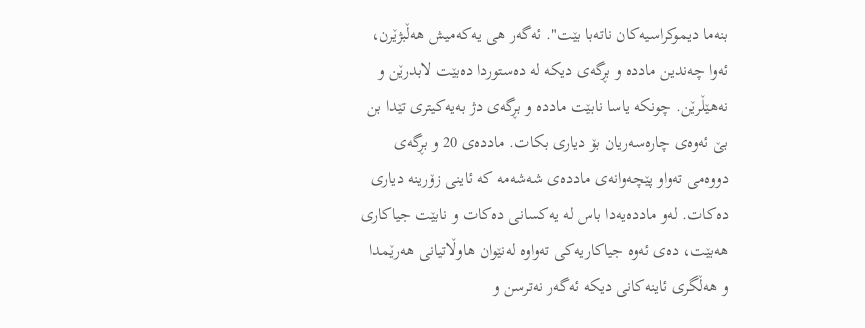بنه‌ما دیموكراسیه‌كان ناته‌با بێت". ئه‌گه‌ر هی یه‌كه‌میش هه‌ڵبژێرن، ئه‌وا چه‌ندین مادده‌ و بڕگه‌ی دیكه‌ له‌ ده‌ستوردا ده‌بێت لابدرێن و نه‌هێڵرێن. چونكه‌ یاسا نابێت مادده‌ و بڕگه‌ی دژ به‌یه‌كیتری تێدا بن بێ ئه‌وه‌ی چاره‌سه‌ریان بۆ دیاری بكات. مادده‌ی 20 و بڕگه‌ی دووه‌می ته‌واو پێچه‌وانه‌ی مادده‌ی شه‌شه‌مه‌ كه‌ ئاینی زۆرینه‌ دیاری ده‌كات. له‌و مادده‌یه‌دا باس له‌ یه‌كسانی ده‌كات و نابێت جیاكاری هه‌بێت، ده‌ی ئه‌وه‌ جیاكاریه‌كی ته‌واوه‌ له‌نێوان هاوڵاتیانی هه‌رێمدا و هه‌ڵگری ئاینه‌كانی دیكه‌ ئه‌گه‌ر نه‌ترسن و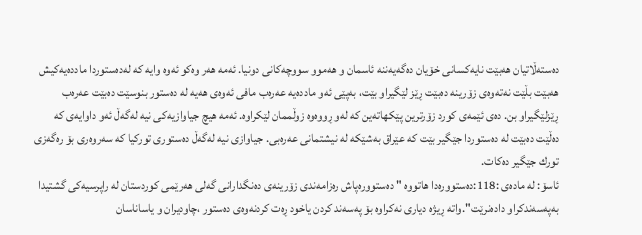ده‌سته‌ڵاتیان هه‌بێت نایه‌كسانی خۆیان ده‌گه‌یه‌ننه‌ ئاسمان و هه‌موو سووچه‌كانی دونیا. ئه‌مه‌ هه‌ر وه‌كو ئه‌وه‌ وایه‌ كه‌ له‌ده‌ستوردا مادده‌یه‌كیش هه‌بێت بڵێت نه‌ته‌وه‌ی زۆرینه‌ ده‌بێت ڕێز لێگیراو بێت، به‌پێی ئه‌و مادده‌یه‌ عه‌ره‌ب مافی ئه‌وه‌ی هه‌یه‌ له‌ ده‌ستور بنوسێت ده‌بێت عه‌ره‌ب ڕێزلێگیراو بن. ده‌ی ئێمه‌ی كورد زۆرترین پێكهاته‌ین كه‌ له‌و ڕووه‌وه‌ زوڵممان لێكراوه‌. ئه‌مه‌ هیچ جیاوازیه‌كی نیه‌ له‌گه‌ڵ ئه‌و داوایه‌ی كه‌ ده‌ڵێت ده‌بێت له‌ ده‌ستوردا جێگیر بێت كه‌ عێراق به‌شێكه‌ له‌ نیشتمانی عه‌ره‌بی. جیاوازی نیه‌ له‌گه‌ڵ ده‌ستوری توركیا كه‌ سه‌روه‌ری بۆ ره‌گه‌زی تورك جێگیر ده‌كات.
ئاسۆ: له‌ ماده‌ی‌ :118:ده‌ستووره‌دا هاتووه‌ " ده‌ستووره‌پاش ره‌زامه‌ندی‌ زۆرینه‌ی‌ ده‌نگدارانی‌ گه‌لی‌ هه‌رێمی‌ كوردستان له‌ راپرسیه‌كی‌ گشتیدا به‌په‌سه‌ندكراو داده‌نرێت".واته‌ ڕیژه‌ دیاری نه‌كراوه‌ بۆ په‌سه‌ند كردن یاخود ڕه‌ت كردنه‌وه‌ی ده‌ستور ،چاودیران و یاساناسان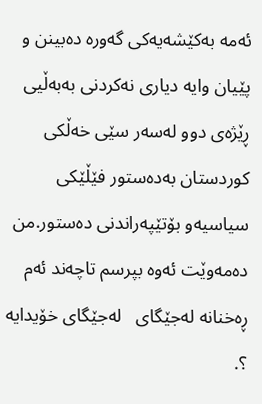ئه‌مه‌ به‌كێشه‌یه‌كی گه‌وره‌ ده‌بینن و پێیان وایه‌ دیاری نه‌كردنی به‌به‌ڵیی ڕێژه‌ی دوو له‌سه‌ر سێی خه‌ڵكی كوردستان به‌ده‌ستور فێڵێكی سیاسیه‌و بۆتێپه‌راندنی ده‌ستور.من ده‌مه‌وێت ئه‌وه‌ بپرسم تاچه‌ند ئه‌م ڕه‌خنانه‌ له‌جێگای   له‌جێگای خۆیدایه‌ ؟.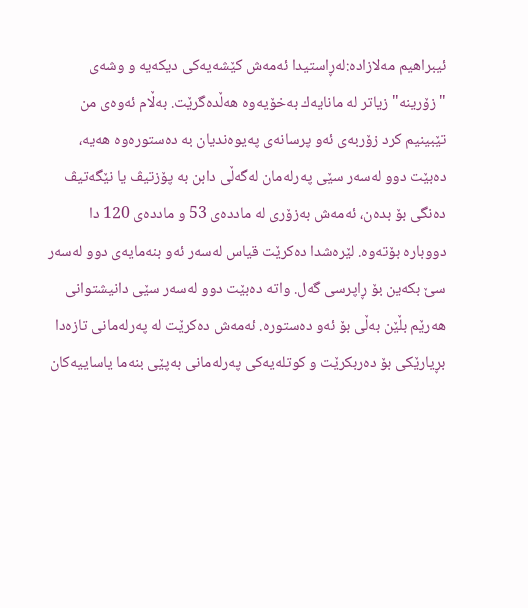ئیبراهیم مه‌لازاده‌:له‌ڕاستیدا ئه‌مه‌ش كێشه‌یه‌كی دیكه‌یه‌ و وشه‌ی "زۆرینه‌" زیاتر له‌ مانایه‌ك به‌خۆیه‌وه‌ هه‌ڵده‌گرێت. به‌ڵام ئه‌وه‌ی من تێبینیم كرد زۆربه‌ی ئه‌و پرسانه‌ی په‌یوه‌ندیان به‌ ده‌ستوره‌وه‌ هه‌یه‌، ده‌بێت دوو له‌سه‌ر سێی په‌رله‌مان له‌گه‌ڵی دابن به‌ پۆزتیڤ یا نێگه‌تیڤ ده‌نگی بۆ بده‌ن، ئه‌مه‌ش به‌زۆری له‌ مادده‌ی 53 و مادده‌ی 120 دا دووباره‌ بۆته‌وه‌. لێره‌شدا ده‌كرێت قیاس له‌سه‌ر ئه‌و بنه‌مایه‌ی دوو له‌سه‌ر سێ بكه‌ین بۆ ڕاپرسی گه‌ل. واته‌ ده‌بێت دوو له‌سه‌ر سێی دانیشتوانی هه‌رێم بڵێن به‌ڵی بۆ ئه‌و ده‌ستوره‌. ئه‌مه‌ش ده‌كرێت له‌ په‌رله‌مانی تازه‌دا بڕیارێكی بۆ ده‌ربكرێت و كوتله‌یه‌كی په‌رله‌مانی به‌پێی بنه‌ما یاساییه‌كان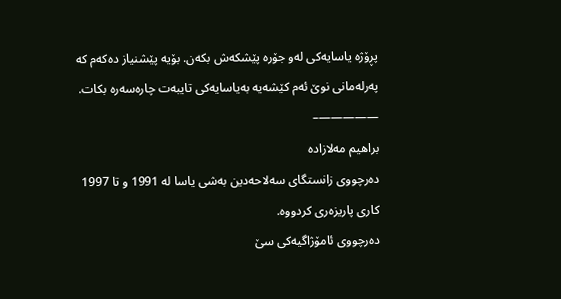پڕۆژه‌ یاسایه‌كی له‌و جۆره‌ پێشكه‌ش بكه‌ن. بۆیه‌ پێشنیاز ده‌كه‌م كه‌ په‌رله‌مانی نوێ ئه‌م كێشه‌یه‌ به‌یاسایه‌كی تایبه‌ت چاره‌سه‌ره‌ بكات.
—————–
براهیم مه‌لازاده‌
ده‌رچووی زانستگای سه‌لاحه‌دین به‌شی یاسا له‌ 1991 و تا 1997 كاری پاریزه‌ری كردووه‌.
ده‌رچووی ئامۆژاگیه‌كی سێ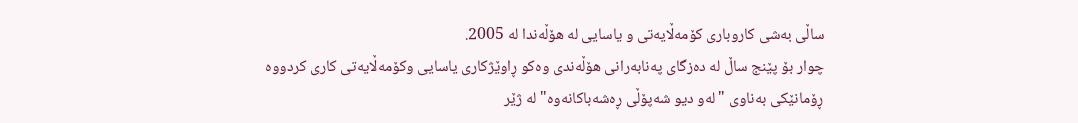ساڵی به‌شی كاروباری كۆمه‌ڵایه‌تی و یاسایی له‌ هۆڵه‌ندا له‌ 2005.
چوار بۆ پێنج ساڵ له‌ ده‌زگای په‌نابه‌رانی هۆڵه‌ندی وه‌كو ڕاوێژكاری یاسایی وكۆمه‌ڵایه‌تی كاری كردووه‌
ڕۆمانێكی به‌ناوی "له‌و دیو شه‌پۆڵی ڕه‌شه‌باكانه‌وه‌" له‌ ژێر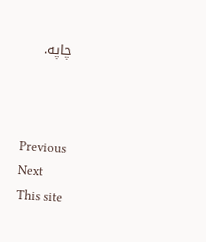چاپه‌.



Previous
Next
This site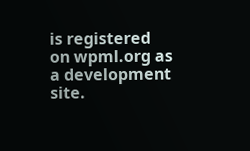is registered on wpml.org as a development site.